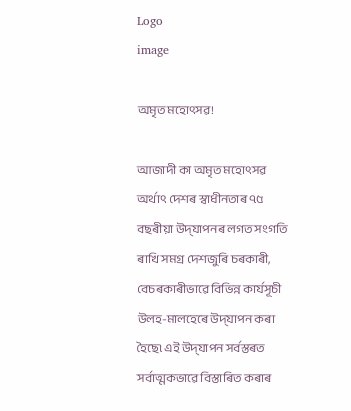Logo
image

অমৃত মহোৎসৱ!

আজাদী কা অমৃত মহোৎসৱ অৰ্থাৎ দেশৰ স্বাধীনতাৰ ৭৫ বছৰীয়া উদ্‌যাপনৰ লগত সংগতি ৰাখি সমগ্ৰ দেশজুৰি চৰকাৰী, বেচৰকাৰীভাৱে বিভিন্ন কাৰ্যসূচী উলহ-মালহেৰে উদ্‌যাপন কৰা হৈছে৷ এই উদ্‌যাপন সৰ্বস্তৰত সৰ্বাত্মকভাৱে বিস্তাৰিত কৰাৰ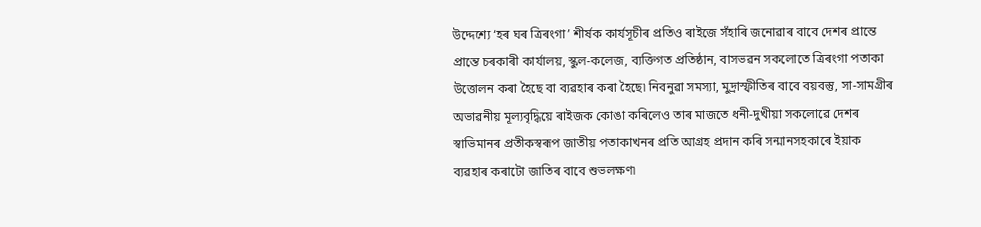উদ্দেশ্যে ‘হৰ ঘৰ ত্ৰিৰংগা’ শীৰ্ষক কাৰ্যসূচীৰ প্ৰতিও ৰাইজে সঁহাৰি জনোৱাৰ বাবে দেশৰ প্ৰান্তে প্ৰান্তে চৰকাৰী কাৰ্যালয়, স্কুল-কলেজ, ব্যক্তিগত প্ৰতিষ্ঠান, বাসভৱন সকলোতে ত্ৰিৰংগা পতাকা উত্তোলন কৰা হৈছে বা ব্যৱহাৰ কৰা হৈছে৷ নিবনুৱা সমস্যা, মুদ্ৰাস্ফীতিৰ বাবে বয়বস্তু, সা-সামগ্ৰীৰ অভাৱনীয় মূল্যবৃদ্ধিয়ে ৰাইজক কোঙা কৰিলেও তাৰ মাজতে ধনী-দুখীয়া সকলোৱে দেশৰ স্বাভিমানৰ প্ৰতীকস্বৰূপ জাতীয় পতাকাখনৰ প্ৰতি আগ্ৰহ প্ৰদান কৰি সন্মানসহকাৰে ইয়াক ব্যৱহাৰ কৰাটো জাতিৰ বাবে শুভলক্ষণ৷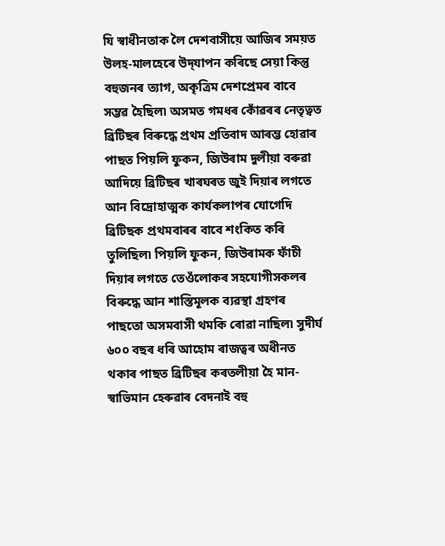যি স্বাধীনতাক লৈ দেশবাসীয়ে আজিৰ সময়ত উলহ-মালহেৰে উদ্‌যাপন কৰিছে সেয়া কিন্তু বহুজনৰ ত্যাগ, অকৃত্ৰিম দেশপ্ৰেমৰ বাবে সম্ভৱ হৈছিল৷ অসমত গমধৰ কোঁৱৰৰ নেতৃত্বত ব্ৰিটিছৰ বিৰুদ্ধে প্ৰথম প্ৰতিবাদ আৰম্ভ হোৱাৰ পাছত পিয়লি ফুকন, জিউৰাম দুলীয়া বৰুৱা আদিয়ে ব্ৰিটিছৰ খাৰঘৰত জুই দিয়াৰ লগতে আন বিদ্ৰোহাত্মক কাৰ্যকলাপৰ যোগেদি ব্ৰিটিছক প্ৰথমবাৰৰ বাবে শংকিত কৰি তুলিছিল৷ পিয়লি ফুকন, জিউৰামক ফাঁচী দিয়াৰ লগতে তেওঁলোকৰ সহযোগীসকলৰ বিৰুদ্ধে আন শাস্তিমূলক ব্যৱস্থা গ্ৰহণৰ পাছতো অসমবাসী থমকি ৰোৱা নাছিল৷ সুদীৰ্ঘ ৬০০ বছৰ ধৰি আহোম ৰাজত্বৰ অধীনত থকাৰ পাছত ব্ৰিটিছৰ কৰতলীয়া হৈ মান-স্বাভিমান হেৰুৱাৰ বেদনাই বহু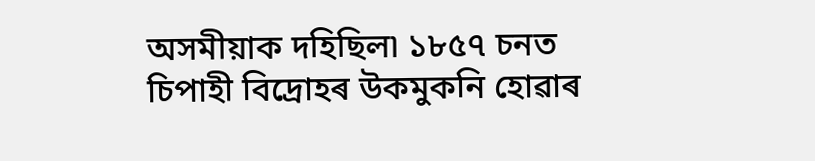অসমীয়াক দহিছিল৷ ১৮৫৭ চনত চিপাহী বিদ্ৰোহৰ উকমুকনি হোৱাৰ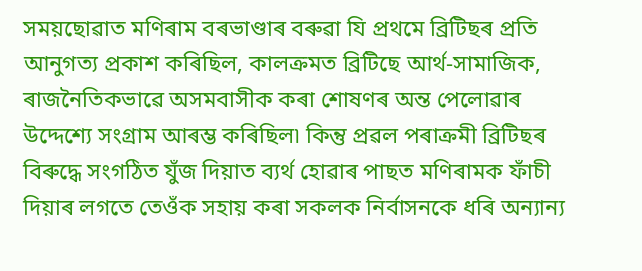সময়ছোৱাত মণিৰাম বৰভাণ্ডাৰ বৰুৱা যি প্ৰথমে ব্ৰিটিছৰ প্ৰতি আনুগত্য প্ৰকাশ কৰিছিল, কালক্ৰমত ব্ৰিটিছে আৰ্থ-সামাজিক, ৰাজনৈতিকভাৱে অসমবাসীক কৰা শোষণৰ অন্ত পেলোৱাৰ উদ্দেশ্যে সংগ্ৰাম আৰম্ভ কৰিছিল৷ কিন্তু প্ৰৱল পৰাক্ৰমী ব্ৰিটিছৰ বিৰুদ্ধে সংগঠিত যুঁজ দিয়াত ব্যৰ্থ হোৱাৰ পাছত মণিৰামক ফাঁচী দিয়াৰ লগতে তেওঁক সহায় কৰা সকলক নিৰ্বাসনকে ধৰি অন্যান্য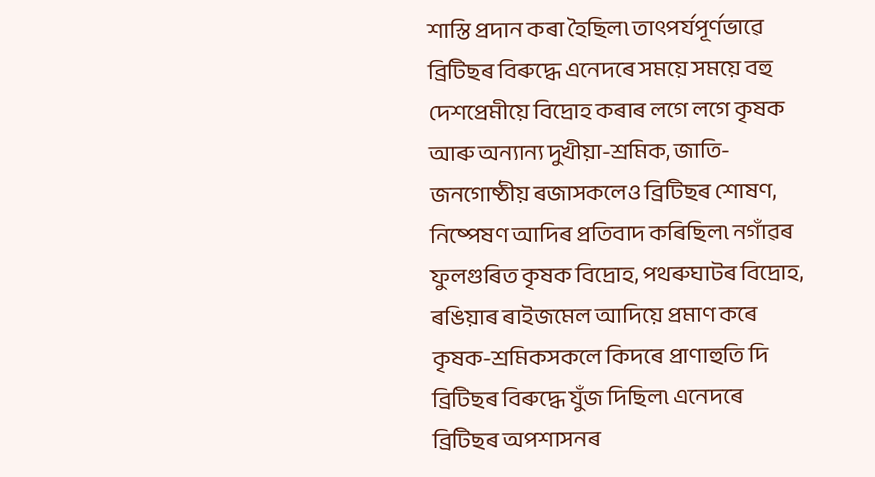শাস্তি প্ৰদান কৰা হৈছিল৷ তাৎপৰ্যপূৰ্ণভাৱে ব্ৰিটিছৰ বিৰুদ্ধে এনেদৰে সময়ে সময়ে বহু দেশপ্ৰেমীয়ে বিদ্ৰোহ কৰাৰ লগে লগে কৃষক আৰু অন্যান্য দুখীয়া-শ্ৰমিক, জাতি-জনগোষ্ঠীয় ৰজাসকলেও ব্ৰিটিছৰ শোষণ, নিষ্পেষণ আদিৰ প্ৰতিবাদ কৰিছিল৷ নগাঁৱৰ ফুলগুৰিত কৃষক বিদ্ৰোহ, পথৰুঘাটৰ বিদ্ৰোহ, ৰঙিয়াৰ ৰাইজমেল আদিয়ে প্ৰমাণ কৰে কৃষক-শ্ৰমিকসকলে কিদৰে প্ৰাণাহুতি দি ব্ৰিটিছৰ বিৰুদ্ধে যুঁজ দিছিল৷ এনেদৰে ব্ৰিটিছৰ অপশাসনৰ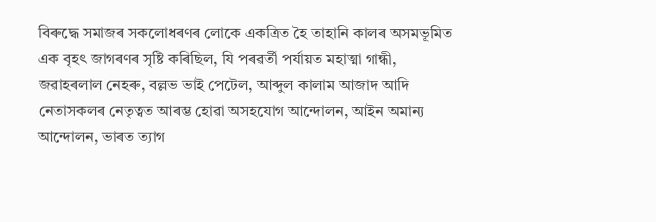বিৰুদ্ধে সমাজৰ সকলোধৰণৰ লোকে একত্ৰিত হৈ তাহানি কালৰ অসমভূমিত এক বৃহৎ জাগৰণৰ সৃষ্টি কৰিছিল, যি পৰৱৰ্তী পৰ্যায়ত মহাত্মা গান্ধী, জৱাহৰলাল নেহৰু, বল্লভ ভাই পেটেল, আব্দুল কালাম আজাদ আদি নেতাসকলৰ নেতৃত্বত আৰম্ভ হোৱা অসহযোগ আন্দোলন, আইন অমান্য আন্দোলন, ভাৰত ত্যাগ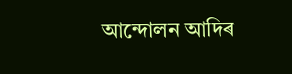আন্দোলন আদিৰ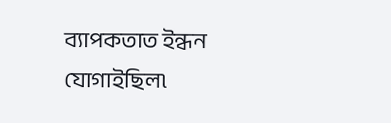ব্যাপকতাত ইন্ধন যোগাইছিল৷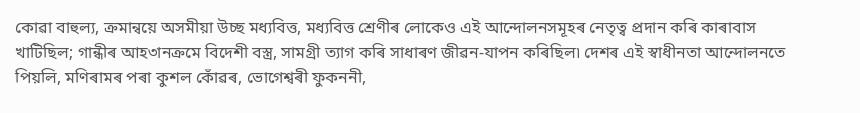কোৱা বাহুল্য, ক্ৰমান্বয়ে অসমীয়া উচ্ছ মধ্যবিত্ত, মধ্যবিত্ত শ্ৰেণীৰ লোকেও এই আন্দোলনসমূহৰ নেতৃত্ব প্ৰদান কৰি কাৰাবাস খাটিছিল; গান্ধীৰ আহ৩ানক্ৰমে বিদেশী বস্ত্ৰ, সামগ্ৰী ত্যাগ কৰি সাধাৰণ জীৱন-যাপন কৰিছিল৷ দেশৰ এই স্বাধীনতা আন্দোলনতে পিয়লি, মণিৰামৰ পৰা কুশল কোঁৱৰ, ভোগেশ্বৰী ফুকননী,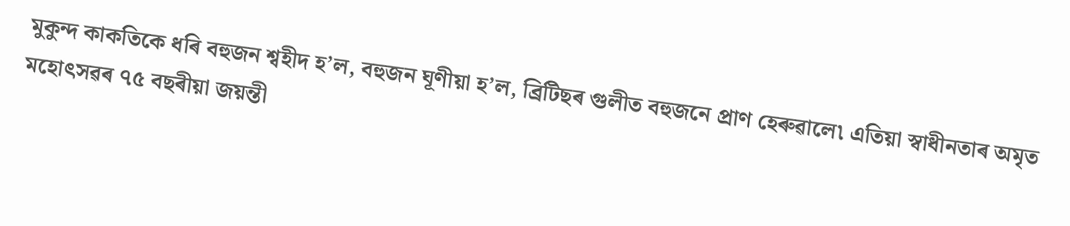মুকুন্দ কাকতিকে ধৰি বহুজন শ্বহীদ হ’ল, বহুজন ঘূণীয়া হ’ল, ব্ৰিটিছৰ গুলীত বহুজনে প্ৰাণ হেৰুৱালে৷ এতিয়া স্বাধীনতাৰ অমৃত মহোৎসৱৰ ৭৫ বছৰীয়া জয়ন্তী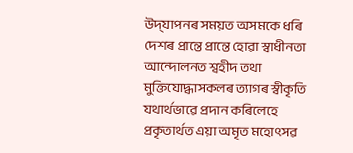উদ্‌যাপনৰ সময়ত অসমকে ধৰি দেশৰ প্ৰান্তে প্ৰান্তে হোৱা স্বাধীনতা আন্দোলনত শ্বহীদ তথা মুক্তিযোদ্ধাসকলৰ ত্যাগৰ স্বীকৃতি যথাৰ্থভাৱে প্ৰদান কৰিলেহে প্ৰকৃতাৰ্থত এয়া অমৃত মহোৎসৱ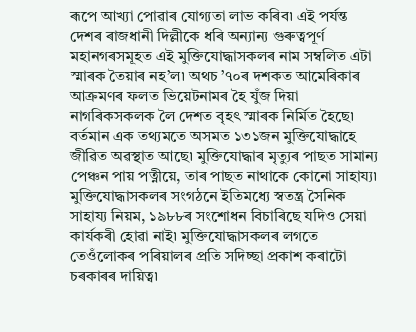ৰূপে আখ্যা পোৱাৰ যোগ্যতা লাভ কৰিব৷ এই পৰ্যন্ত দেশৰ ৰাজধানী দিল্লীকে ধৰি অন্যান্য গুৰুত্বপূৰ্ণ মহানগৰসমূহত এই মুক্তিযোদ্ধাসকলৰ নাম সম্বলিত এটা স্মাৰক তৈয়াৰ নহ’ল৷ অথচ ’৭০ৰ দশকত আমেৰিকাৰ আক্ৰমণৰ ফলত ভিয়েটনামৰ হৈ যুঁজ দিয়া নাগৰিকসকলক লৈ দেশত বৃহৎ স্মাৰক নিৰ্মিত হৈছে৷ বৰ্তমান এক তথ্যমতে অসমত ১৩১জন মুক্তিযোদ্ধাহে জীৱিত অৱস্থাত আছে৷ মুক্তিযোদ্ধাৰ মৃত্যুৰ পাছত সামান্য পেঞ্চন পায় পত্নীয়ে, তাৰ পাছত নাথাকে কোনো সাহায্য৷ মুক্তিযোদ্ধাসকলৰ সংগঠনে ইতিমধ্যে স্বতন্ত্ৰ সৈনিক সাহায্য নিয়ম, ১৯৮৮ৰ সংশোধন বিচাৰিছে যদিও সেয়া কাৰ্যকৰী হোৱা নাই৷ মুক্তিযোদ্ধাসকলৰ লগতে তেওঁলোকৰ পৰিয়ালৰ প্ৰতি সদিচ্ছা প্ৰকাশ কৰাটো চৰকাৰৰ দায়িত্ব৷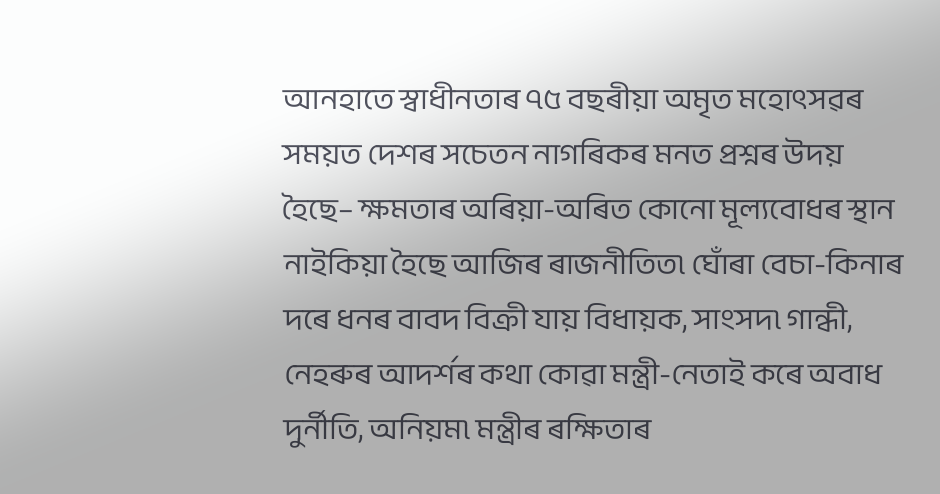আনহাতে স্বাধীনতাৰ ৭৫ বছৰীয়া অমৃত মহোৎসৱৰ সময়ত দেশৰ সচেতন নাগৰিকৰ মনত প্ৰশ্নৰ উদয় হৈছে– ক্ষমতাৰ অৰিয়া-অৰিত কোনো মূল্যবোধৰ স্থান নাইকিয়া হৈছে আজিৰ ৰাজনীতিত৷ ঘোঁৰা বেচা-কিনাৰ দৰে ধনৰ বাবদ বিক্ৰী যায় বিধায়ক, সাংসদ৷ গান্ধী, নেহৰুৰ আদৰ্শৰ কথা কোৱা মন্ত্ৰী-নেতাই কৰে অবাধ দুৰ্নীতি, অনিয়ম৷ মন্ত্ৰীৰ ৰক্ষিতাৰ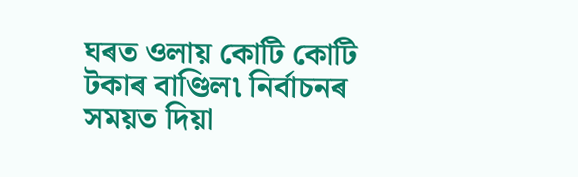ঘৰত ওলায় কোটি কোটি টকাৰ বাণ্ডিল৷ নিৰ্বাচনৰ সময়ত দিয়া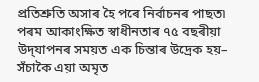প্ৰতিশ্ৰুতি অসাৰ হৈ পৰে নিৰ্বাচনৰ পাছত৷ পৰম আকাংক্ষিত স্বাধীনতাৰ ৭৫ বছৰীয়া উদ্‌যাপনৰ সময়ত এক চিন্তাৰ উদ্ৰেক হয়– সঁচাকৈ এয়া অমৃত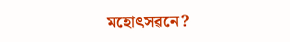মহোৎসৱনে?